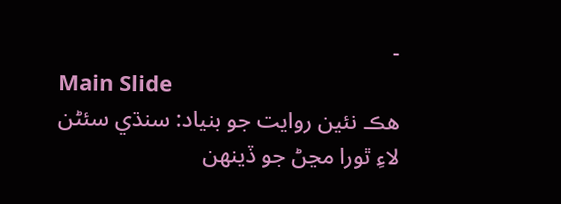-
Main Slide
ھڪ نئين روايت جو بنياد: سنڌي سئڻن لاءِ ٿورا مڃڻ جو ڏينهن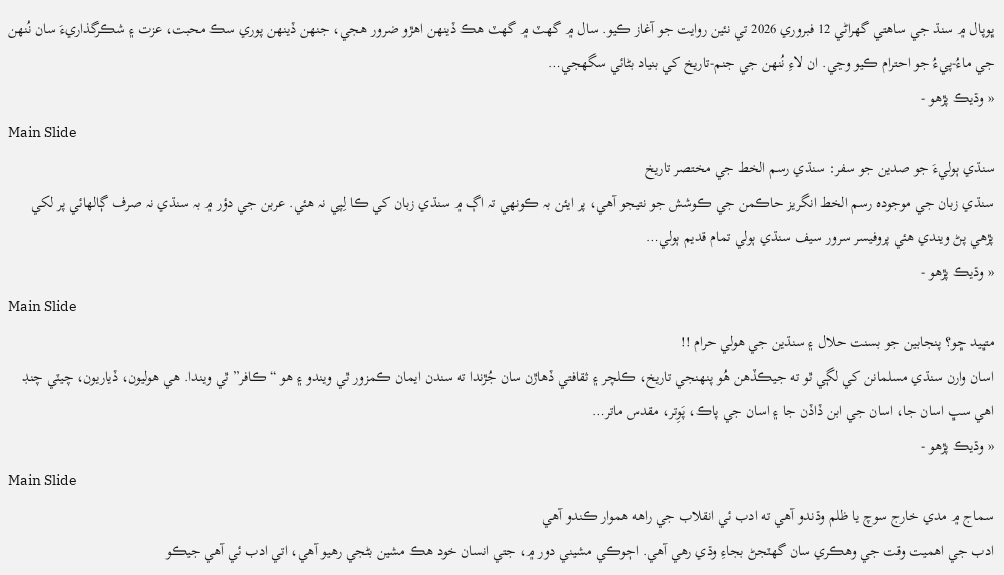ڀوپال ۾ سنڌ جي ساھتي گھراڻي 12 فبروري 2026 تي نئين روايت جو آغاز ڪيو. سال ۾ گهٽ ۾ گهٽ هڪ ڏينهن اهڙو ضرور هجي، جنهن ڏينهن پوري سڪ محبت، عزت ۽ شڪرگذاريءَ سان نُنھن جي ماءُ-پيءُ جو احترام ڪيو وڃي. ان لاءِ نُنھن جي جنم-تاريخ کي بنياد بڻائي سگهجي…
« وڌيڪ پڙھو -
Main Slide
سنڌي ٻوليءَ جو صدين جو سفر: سنڌي رسم الخط جي مختصر تاريخ
سنڌي زبان جي موجودہ رسم الخط انگريز حاڪمن جي ڪوشش جو نتيجو آهي، پر ايئن بہ ڪونھي تہ اڳ ۾ سنڌي زبان کي ڪا لِپي نہ ھئي. عربن جي دؤر ۾ بہ سنڌي نہ صرف ڳالهائي پر لکي پڙھي پڻ ويندي هئي پروفيسر سرور سيف سنڌي ٻولي تمام قديم ٻولي…
« وڌيڪ پڙھو -
Main Slide
متڀيد ڇو؟ پنجابين جو بسنت حلال ۽ سنڌين جي هولي حرام !!
اسان وارن سنڌي مسلمانن کي لڳي ٿو ته جيڪڏهن هُو پنهنجي تاريخ، ڪلچر ۽ ثقافتي ڏهاڙن سان جُڙندا ته سندن ايمان ڪمزور ٿي ويندو ۽ هو “ڪافر” ٿي ويندا. هي هوليون، ڏياريون، چيٽي چنڊ اهي سڀ اسان جا، اسان جي ابن ڏاڏن جا ۽ اسان جي پاڪ، پَوِتر، مقدس ماتر…
« وڌيڪ پڙھو -
Main Slide
سماج ۾ مدي خارج سوچ يا ظلم وڌندو آهي ته ادب ئي انقلاب جي راهه هموار ڪندو آهي
ادب جي اهميت وقت جي وهڪري سان گهٽجڻ بجاءِ وڌي رهي آهي. اڄوڪي مشيني دور ۾، جتي انسان خود هڪ مشين بڻجي رهيو آهي، اتي ادب ئي آهي جيڪو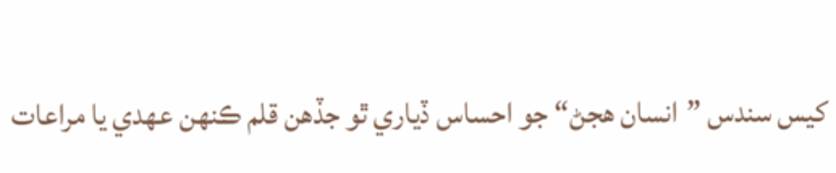کيس سندس ”انسان هجڻ“ جو احساس ڏياري ٿو جڏهن قلم ڪنهن عهدي يا مراعات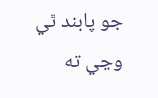جو پابند ٿي وڃي ته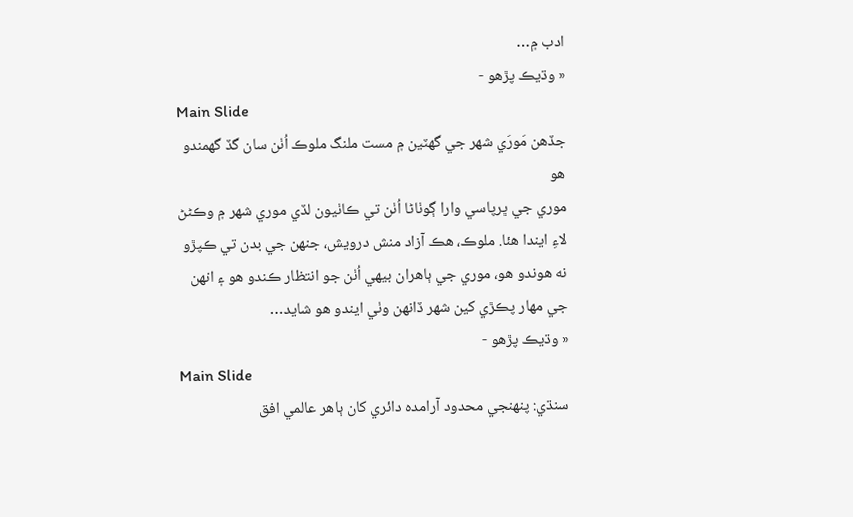ادب ۾…
« وڌيڪ پڙھو -
Main Slide
جڏهن مَورَي شھر جي گهٽين ۾ مست ملنگ ملوڪ اُٺن سان گڏ گھمندو هو
موري جي ڀرپاسي وارا ڳوٺاڻا اُٺن تي ڪاٺيون لڏي موري شهر ۾ وڪڻڻ لاءِ ايندا هئا. ملوڪ، هڪ آزاد منش درويش، جنھن جي بدن تي ڪپڙو نه هوندو هو، موري جي ٻاهران بيهي اُٺن جو انتظار ڪندو هو ۽ انهن جي مهار پڪڙي کين شهر ڏانهن وٺي ايندو هو شايد…
« وڌيڪ پڙھو -
Main Slide
سنڌي: پنھنجي محدود آرامده دائري کان ٻاهر عالمي افق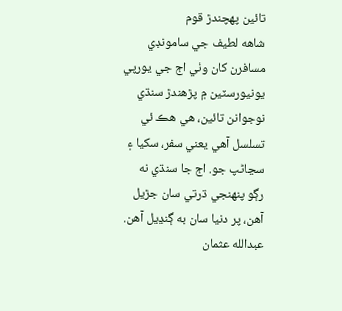تائين پھچندڙ قوم
شاهه لطيف جي سامونڊي مسافرن کان وٺي اڄ جي يورپي يونيورسٽين ۾ پڙهندڙ سنڌي نوجوانن تائين، هي هڪ ئي تسلسل آهي يعني سفر، سکيا ۽ سڃاڻپ جو. اڄ جا سنڌي نه رڳو پنهنجي ڌرتي سان جڙيل آهن، پر دنيا سان به ڳنڍيل آهن. عبدالله عثمان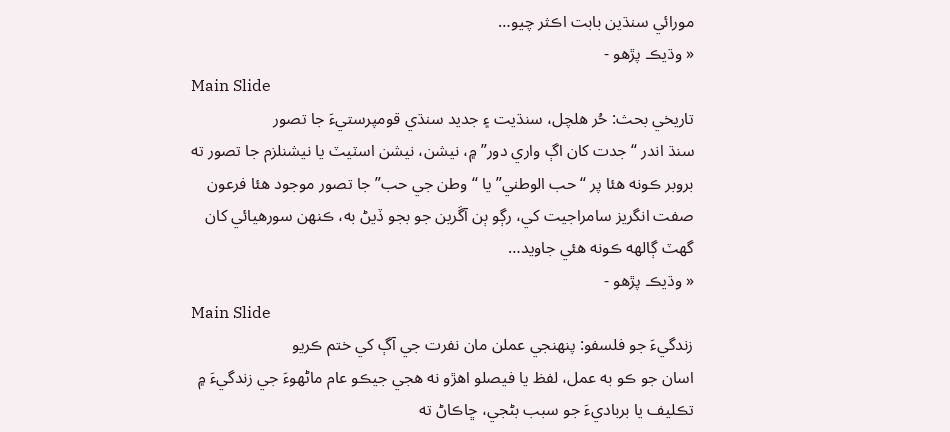مورائي سنڌين بابت اڪثر چيو…
« وڌيڪ پڙھو -
Main Slide
تاريخي بحث: حُر ھلچل، سنڌيت ۽ جديد سنڌي قومپرستيءَ جا تصور
سنڌ اندر “جدت کان اڳ واري دور” ۾، نيشن، نيشن اسٽيٽ يا نيشنلزم جا تصور ته بروبر ڪونه هئا پر “حب الوطني” يا “وطن جي حب” جا تصور موجود هئا فرعون صفت انگريز سامراجيت کي، رڳو ٻن آڱرين جو بجو ڏيڻ به، ڪنهن سورهيائي کان گهٽ ڳالهه ڪونه هئي جاويد…
« وڌيڪ پڙھو -
Main Slide
زندگيءَ جو فلسفو: پنهنجي عملن مان نفرت جي آڳ کي ختم ڪريو
اسان جو ڪو به عمل، لفظ يا فيصلو اھڙو نه هجي جيڪو عام ماڻهوءَ جي زندگيءَ ۾ تڪليف يا برباديءَ جو سبب بڻجي، ڇاڪاڻ ته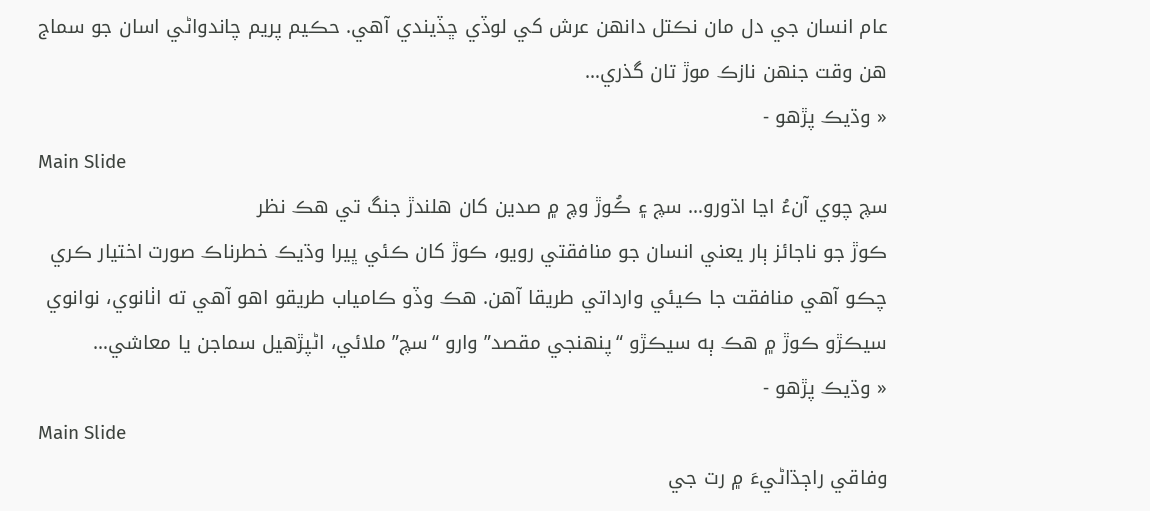عام انسان جي دل مان نڪتل دانهن عرش کي لوڏي ڇڏيندي آهي. حڪيم پريم چاندواڻي اسان جو سماج هن وقت جنهن نازڪ موڙ تان گذري…
« وڌيڪ پڙھو -
Main Slide
سچ چوي آنءُ اڃا اڌورو… سچ ۽ ڪُوڙ وچ ۾ صدين کان ھلندڙ جنگ تي ھڪ نظر
ڪوڙ جو ناجائز ٻار يعني انسان جو منافقتي رويو، ڪوڙ کان ڪئي ڀيرا وڌيڪ خطرناڪ صورت اختيار ڪري چڪو آهي منافقت جا ڪيئي وارداتي طريقا آهن. ھڪ وڏو ڪامياب طريقو اهو آهي ته اٺانوي، نوانوي سيڪڙو ڪوڙ ۾ هڪ ٻه سيڪڙو “پنهنجي مقصد” وارو “سچ” ملائي، اڻپڙهيل سماجن يا معاشي…
« وڌيڪ پڙھو -
Main Slide
وفاقي راڄڌاڻيءَ ۾ رت جي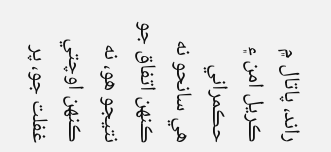راند، پاتال ۾ ڪريل امن ۽ حڪمراني
هي سانحو نه ڪنهن اتفاق جو نتيجو هو، نه ڪنهن اوچتي غفلت جو، پر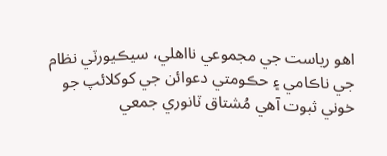اهو رياست جي مجموعي نااهلي، سيڪيورٽي نظام جي ناڪامي ۽ حڪومتي دعوائن جي کوکلائپ جو خوني ثبوت آهي مُشتاق ٽانوري جمعي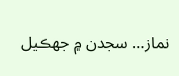نماز… سجدن ۾ جهڪيل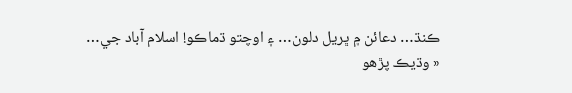ڪنڌ… دعائن ۾ ڀريل دلون… ۽ اوچتو ڌماڪو! اسلام آباد جي…
« وڌيڪ پڙھو